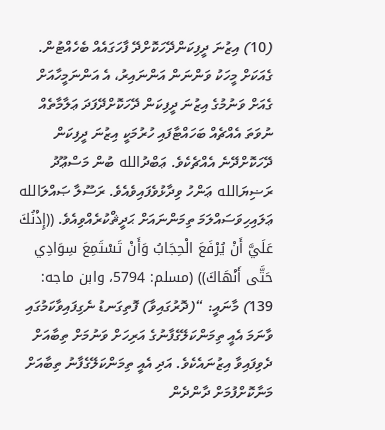(10) އިޒުނަ ދީފިކަންދޭހަކޮށްދޭ ފާހަގައެއް ބެހެއްޓުން.
ގެއަކަށް މީހަކު ވަންނަން އަންނައިރު، އެ އަންނަމީހާއަށް ގެއަށް ވަނުމުގެ އިޒުނަ ދީފިކަން ދޭހަކޮށްދޭފަދަ ޢަލާމާތެއް ނުވަތަ އެއްޗެއް ބަހައްޓާފައި ހުރުމަކީ އިޒުނަ ދީފިކަން ދޭހަކޮށްދޭނެ އެއްޗެކެވެ. ޢަބްދުالله ބުން މަސްޢޫދު ރަޟިޔަالله ޢަންހު ވިދާޅުވެފައިވެއެވެ. ރަސޫލާ ޞައްލަالله ޢަލައިހިވަސައްލަމަ ތިމަންނައަށް ޙަދީޘްކުރެއްވިއެވެ. ((إِذْنُكَ عَلَيَّ أَنْ يُرْفَعَ الْحِجَابُ وَأَنْ تَسْتَمِعَ سِوَادِي حَتَّى أَنْهَاكَ)) (مسلم: 5794، وابن ماجه: 139) މާނައީ: “(ދޮރުގައިވާ) ފޮތިގަނޑު ނެގިފައިވާކަމުގައި ވާނަމަ އެއީ ތިމަންކަލޭގެފާނުގެ އަރިހަށް ވަނުމަށް ތިބާއަށް ދެވިފައިވާ އިޒުނައެކެވެ. އަދި އެއީ ތިމަންކަލޭގެފާނު ތިބާއަށް މަނާކޮށްފުމަށް ދާންދެން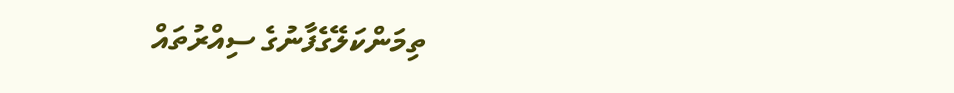ތިމަންކަލޭގެފާނުގެ ސިއްރުތައް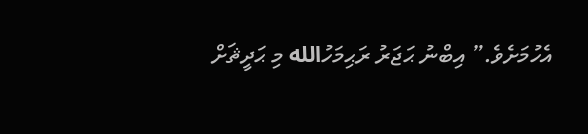އެހުމަށެވެ.” އިބްނު ޙަޖަރު ރަޙިމަހުالله މި ޙަދީޘަށް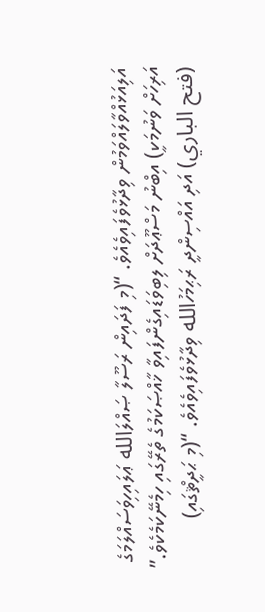އަލިއަޅުއްވާލައްވަމުން ވިދާޅުވެފައިވެއެވެ. “(މި ފަދައިން ރަސޫލާ ޞައްލަالله ޢަލައިހިވަސައްލަމަގެ އަރިހަށް ވަނުމަކީ) އިބްނު މަސްޢޫދަށް ލިބިވަޑައިގެންފައިވާ ޚާއްޞަކަމުގެ ތެރޭގައި ހިމެނޭކަމެކެވެ.” (فتح الباري) އަދި އައްސިންދީ ރަޙިމަހުالله ވިދާޅުވެފައިވެއެވެ. “(މި ޙަދީޘްގައި)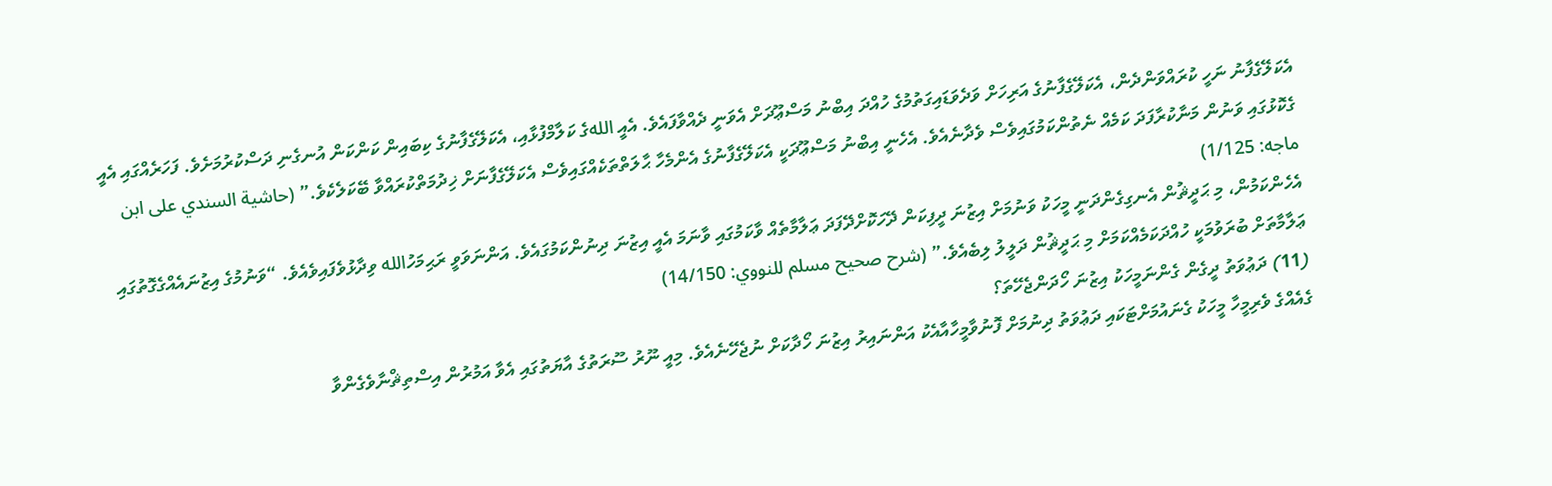އެކަލޭގެފާނު ނަހީ ކުރައްވަންދެން، އެކަލޭގެފާނުގެ އަރިހަށް ވަދެވަޑައިގަތުމުގެ ހުއްދަ އިބްނު މަސްޢޫދަށް އެވަނީ ދެއްވާފައެވެ. އެއީ اللهގެ ކަލާމްފުޅާއި، އެކަލޭގެފާނުގެ ކިބައިން ކަންކަން އުނގެނި ދަސްކުރުމަށެވެ. ފަހަރެއްގައި އެއީ ގެކޮޅުގައި ވަނުން މަނާކުރާފަދަ ކަމެއް ނެތުންކަމުގައިވެސް ވެދާނެއެވެ. އެހެނީ އިބްނު މަސްޢޫދަކީ އެކަލޭގެފާނުގެ އެންމެހާ ޙާލަތްތަކެއްގައިވެސް އެކަލޭގެފާނަށް ޚިދުމަތްކުރައްވާ ބޭކަލެކެވެ.” (حاشية السندي على ابن ماجه: 1/125)
އެހެންކަމުން، މި ޙަދީޘުން އެނގިގެންދަނީ މީހަކު ވަނުމަށް އިޒުނަ ދީފިކަން ދޭހަކޮށްދޭފަދަ ޢަލާމާތެއް ވާކަމުގައި ވާނަމަ އެއީ އިޒުނަ ދިނުންކަމުގައެވެ. އަންނަވަވީ ރަޙިމަހުالله ވިދާޅުވެފައިވެއެވެ. “ވަނުމުގެ އިޒުނައެއްގެގޮތުގައި ޢަލާމާތަށް ބުރަވުމަކީ ހުއްދަކަމެއްކަމަށް މި ޙަދީޘުން ދަލީލު ލިބެއެވެ.” (شرح صحيح مسلم للنووي: 14/150)
(11) ދަޢުވަތު ދީގެން ގެންނަމީހަކު އިޒުނަ ހޯދަންޖެހޭތަ؟
ގެއެއްގެ ވެރިމީހާ މީހަކު ގެނައުމަށްޓަކައި ދަޢުވަތު ދިނުމަށް ފޮނުވާމީހާއާއެކު އަންނައިރު އިޒުނަ ހޯދާކަށް ނުޖެހޭނެއެވެ. މިއީ ނޫރު ސޫރަތުގެ އާޔަތުގައި އެވާ އަމުރުން އިސްތިޘްނާވެގެންވާ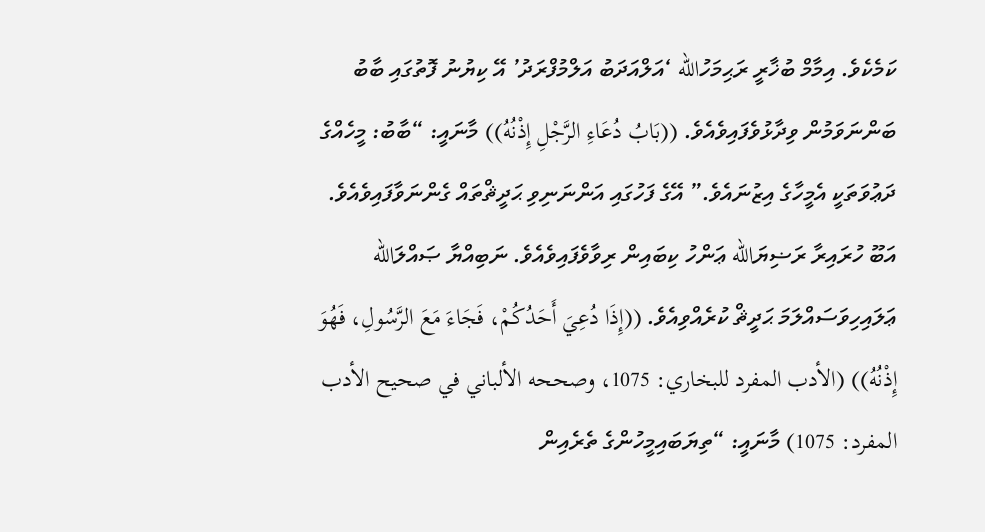ކަމެކެވެ. އިމާމް ބުޚާރީ ރަޙިމަހުالله ‘އަލްއަދަބު އަލްމުފްރަދު’ އޭ ކިޔުނު ފޮތުގައި ބާބު ބަންނަވަމުން ވިދާޅުވެފައިވެއެވެ. ((بَابُ دُعَاءِ الرَّجْلِ إِذْنُهُ)) މާނައީ: “ބާބު: މީހެއްގެ ދަޢުވަތަކީ އެމީހާގެ އިޒުނައެވެ.” އޭގެ ފަހުގައި އަންނަނިވި ޙަދީޘްތައް ގެންނަވާފައިވެއެވެ. އަބޫ ހުރައިރާ ރަޟިޔަالله ޢަންހު ކިބައިން ރިވާވެފައިވެއެވެ. ނަބިއްޔާ ޞައްލަالله ޢަލައިހިވަސައްލަމަ ޙަދީޘް ކުރެއްވިއެވެ. ((إِذَا دُعِيَ أَحَدُكُمْ، فَجَاءَ مَعَ الرَّسُولِ، فَهُوَ إِذْنُهُ)) (الأدب المفرد للبخاري: 1075، وصححه الألباني في صحيح الأدب المفرد: 1075) މާނައީ: “ތިޔަބައިމީހުންގެ ތެރެއިން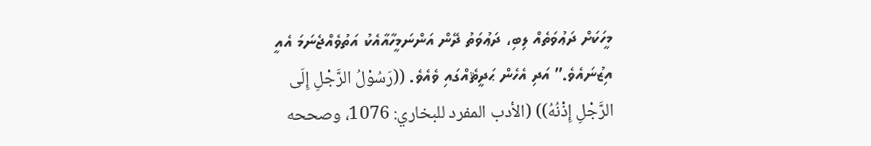މީހަކަށް ދަޢުވަތެއް ލިބި، ދަޢުވަތު ދޭން އަންނަމީހާއާއެކު އަތުވެއްޖެނަމަ އެއީ އިޒުނައެވެ.” އަދި އެހެން ޙަދީޘެއްގައި ވެއެވެ. ((رَسُوْلُ الرَّجْلِ إِلَى الرَّجْلِ إِذْنُهُ)) (الأدب المفرد للبخاري: 1076، وصححه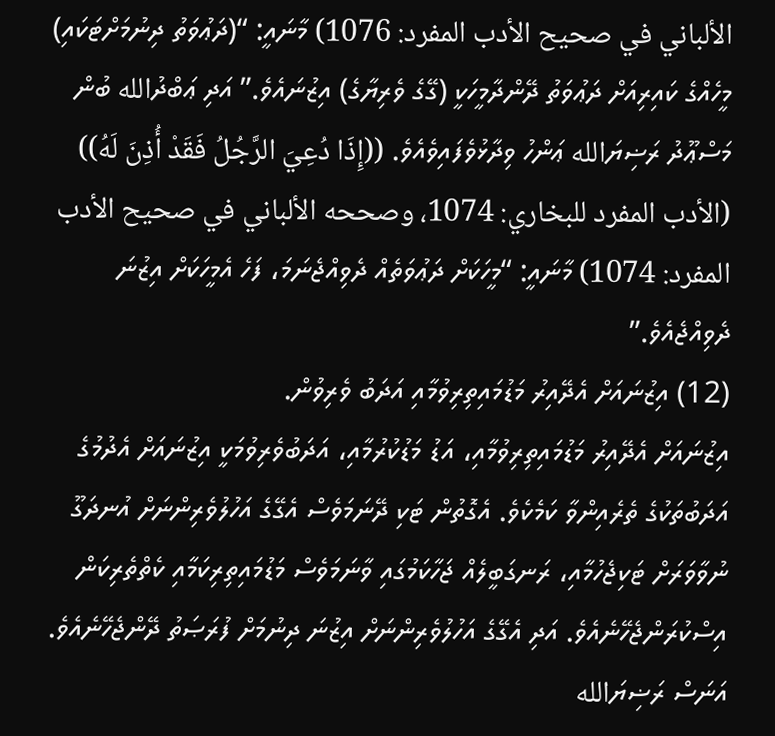الألباني في صحيح الأدب المفرد: 1076) މާނައީ: “(ދަޢުވަތު ދިނުމަށްޓަކައި) މީހެއްގެ ކައިރިއަށް ދަޢުވަތު ދޭންދާމީހަކީ (ގޭގެ ވެރިޔާގެ) އިޒުނައެވެ.” އަދި ޢަބްދުالله ބުން މަސްޢޫދު ރަޟިޔަالله ޢަންހު ވިދާޅުވެފައިވެއެވެ. ((إِذَا دُعِيَ الرَّجُلُ فَقَدْ أُذِنَ لَهُ)) (الأدب المفرد للبخاري: 1074، وصححه الألباني في صحيح الأدب المفرد: 1074) މާނައީ: “މީހަކަށް ދަޢުވަތެއް ދެވިއްޖެނަމަ، ފަހެ އެމީހަކަށް އިޒުނަ ދެވިއްޖެއެވެ.”
(12) އިޒުނައަށް އެދޭއިރު މަޑުމައިތިރިވުމާއި އަދަބު ވެރިވުން.
އިޒުނައަށް އެދޭއިރު މަޑުމައިތިރިވުމާއި، އަޑު މަޑުކުރުމާއި، އަދަބުވެރިވުމަކީ އިޒުނައަށް އެދުމުގެ އަދަބުތަކުގެ ތެރެއިންވާ ކަމެކެވެ. އެގޮތުން ޓަކި ދޭނަމަވެސް އެގޭގެ އަހުލުވެރިންނަށް އުނދަގޫ ނުވާވަރަށް ޓަކިޖެހުމާއި، ރަނގަބީލެއް ޖަހާކަމުގައި ވާނަމަވެސް މަޑުމައިތިރިކަމާއި ކެތްތެރިކަން އިސްކުރަންޖެހޭނެއެވެ. އަދި އެގޭގެ އަހުލުވެރިންނަށް އިޒުނަ ދިނުމަށް ފުރަޞަތު ދޭންޖެހޭނެއެވެ. އަނަސް ރަޟިޔަالله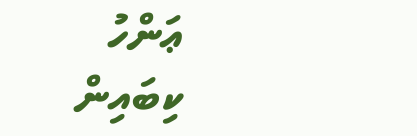ޢަންހު ކިބައިން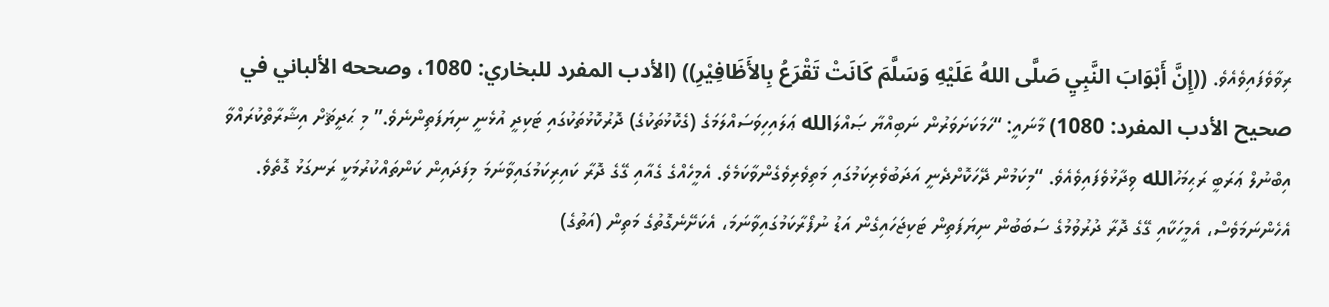ރިވާވެފައިވެއެވެ. ((إِنَّ أَبْوَابَ النَّبِيِ صَلَّى اللهُ عَلَيْهِ وَسَلَّمَ كَانَتْ تَقْرَعُ بِالأَظَافِيْرِ)) (الأدب المفرد للبخاري: 1080، وصححه الألباني في صحيح الأدب المفرد: 1080) މާނައީ: “ހަމަކަށަވަރުން ނަބިއްޔާ ޞައްލަالله ޢަލައިހިވަސައްލަމަގެ (ގެކޮޅުތަކުގެ) ދޮރުކޮޅުތަކުގައި ޓަކިދީ އުޅެނީ ނިޔަފަތިންނެވެ.” މި ޙަދީޘަށް އިޝާރާތްކުރައްވާ އިބްނުލް ޢަރަބީ ރަޙިމަހުالله ވިދާޅުވެފައިވެއެވެ. “މިކަމުން ދޭހަކޮށްދެނީ އަދަބުވެރިކަމުގައި މަތިވެރިވެގެންވާކަމެވެ. އެމީހެއްގެ ގެއާއި ގޭގެ ދޮރާ ކައިރިކަމުގައިވާނަމަ މިފަދައިން ކަންތައްކުރުމަކީ ރަނގަޅު ގޮތެވެ. އެހެންނަމަވެސް، އެމީހަކާއި ގޭގެ ދޮރާ ދުރުވުމުގެ ސަބަބުން ނިޔަފަތިން ޓަކިޖަހައިގެން އަޑު ނުފޯރާކަމުގައިވާނަމަ، އެކަށޭނެގޮތުގެ މަތިން (އަތުގެ)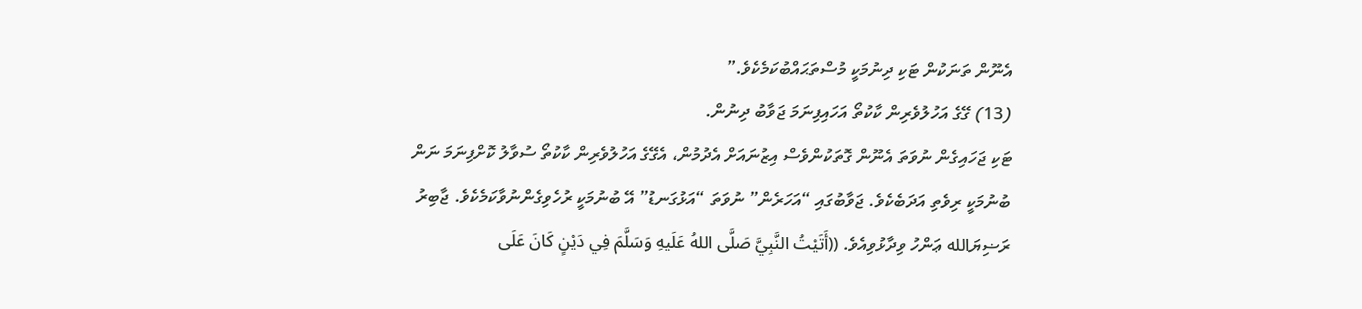އެނޫން ތަނަކުން ޓަކި ދިނުމަކީ މުސްތަޙައްބުކަމެކެވެ.”
(13) ގޭގެ އަހުލުވެރިން ކާކުތޯ އަހައިފިނަމަ ޖަވާބު ދިނުން.
ޓަކި ޖަހައިގެން ނުވަތަ އެނޫން ގޮތަކުންވެސް އިޒުނައަށް އެދުމުން، އެގޭގެ އަހުލުވެރިން ކާކުތޯ ސުވާލު ކޮށްފިނަމަ ނަން ބުނުމަކީ ރިވެތި އަދަބެކެވެ. ޖަވާބުގައި “އަހަރެން” ނުވަތަ “އަޅުގަނޑު” އޭ ބުނުމަކީ ރުހެވިގެންނުވާކަމެކެވެ. ޖާބިރު ރަޟިޔަالله ޢަންހު ވިދާޅުވިއެވެ. ((أَتَيْتُ النَّبِيَّ صَلَّى اللهُ عَلَيهِ وَسَلَّمَ فِي دَيْنٍ كَانَ عَلَى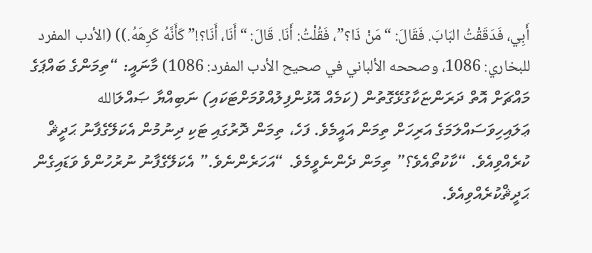أَبِي، فَدَقَقْتُ البَابَ. فَقَالَ: “مَنْ ذَا؟”، فَقُلْتُ: أَنَا. قَالَ: “أَنَا، أَنَا؟!” كَأَنَّهُ كَرِهَهُ.)) (الأدب المفرد للبخاري: 1086، وصححه الألباني في صحيح الأدب المفرد: 1086) މާނައީ: “ތިމަންގެ ބައްޕަގެ މައްޗަށް އޮތް ދަރަންޏަކާގުޅޭގޮތުން (ކަމެއް އޮޅުންފިލުއްވުމަށްޓަކައި) ނަބިއްޔާ ޞައްލަالله ޢަލައިހިވަސައްލަމަގެ އަރިހަށް ތިމަން އައީމެވެ. ފަހެ، ތިމަން ދޮރުގައި ޓަކި ދިނުމުން އެކަލޭގެފާނު ޙަދީޘް ކުރެއްވިއެވެ. “ކާކުތޯއެވެ؟” ތިމަން ދެންނެވީމެވެ. “އަހަރެންނެވެ.” އެކަލޭގެފާނު ނުރުހުންވެ ވަޑައިގެން ޙަދީޘްކުރެއްވިއެވެ.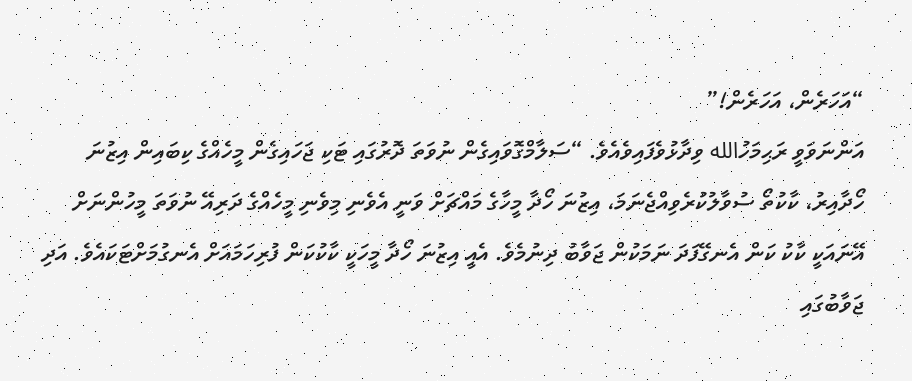“އަހަރެން، އަހަރެން!”
އަންނަވަވީ ރަޙިމަހުالله ވިދާޅުވެފައިވެއެވެ. “ސަލާމްގޮވައިގެން ނުވަތަ ދޮރުގައި ޓަކި ޖަހައިގެން މީހެއްގެ ކިބައިން އިޒުނަ ހޯދާއިރު، ކާކުތޯ ސުވާލުކުރެވިއްޖެނަމަ، އިޒުނަ ހޯދާ މީހާގެ މައްޗަށް ވަނީ އެވެނި މިވެނި މީހެއްގެ ދަރިއޭ ނުވަތަ މީހުންނަށް އޭނައަކީ ކާކު ކަން އެނގޭފަދަ ނަމަކުން ޖަވާބު ދިނުމެވެ. އެއީ އިޒުނަ ހޯދާ މީހަކީ ކާކުކަން ފުރިހަމައަށް އެނގުމަށްޓަކައެވެ. އަދި ޖަވާބުގައި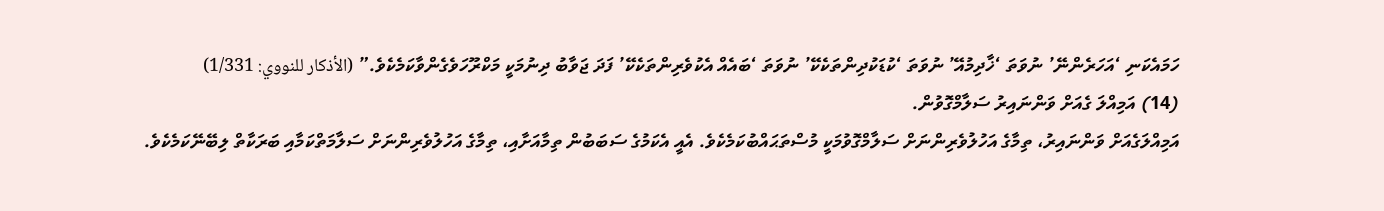ހަމައެކަނި ‘އަހަރެންނޭ’ ނުވަތަ ‘ޚާދިމުއޭ’ ނުވަތަ ‘ކުޑަކުދިންތަކެކޭ’ ނުވަތަ ‘ބައެއް އެކުވެރިންތަކެކޭ’ ފަދަ ޖަވާބު ދިނުމަކީ މަކްރޫހަވެގެންވާކަމެކެވެ.” (الأذكار للنووي: 1/331)
(14) އަމިއްލަ ގެއަށް ވަންނައިރު ސަލާމްގޮވުން.
އަމިއްލަގެއަށް ވަންނައިރު، ތިމާގެ އަހުލުވެރިންނަށް ސަލާމްގޮވުމަކީ މުސްތަޙައްބުކަމެކެވެ. އެއީ އެކަމުގެ ސަބަބުން ތިމާއަށާއި، ތިމާގެ އަހުލުވެރިންނަށް ސަލާމަތްކަމާއި ބަރަކާތް ލިބޭނޭކަމެކެވެ.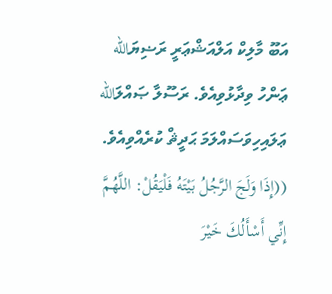އަބޫ މާލިކް އަލްއަޝްޢަރީ ރަޟިޔަالله ޢަންހު ވިދާޅުވިއެވެ. ރަސޫލާ ޞައްލަالله ޢަލައިހިވަސައްލަމަ ޙަދީޘް ކުރެއްވިއެވެ. ((إِذَا وَلَجَ الرَّجُلُ بَيْتَهُ فَلْيَقُلْ: اللَّهُمَّ إِنِّي أَسْأَلُكَ خَيْرَ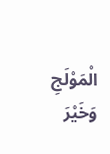الْمَوْلَجِ وَخَيْرَ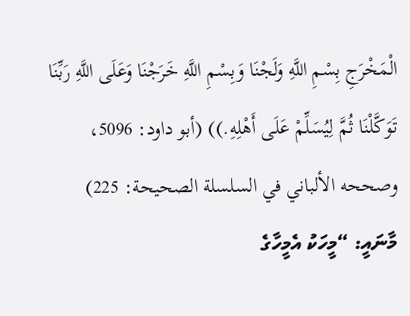الْمَخْرَجِ بِسْمِ اللَّهِ وَلَجْنَا وَبِسْمِ اللَّهِ خَرَجْنَا وَعَلَى اللَّهِ رَبِّنَا تَوَكَّلْنَا ثُمَّ لِيُسَلِّمْ عَلَى أَهْلِهِ.)) (أبو داود: 5096، وصححه الألباني في السلسلة الصحيحة: 225) މާނައީ: “މީހަކު އެމީހާގެ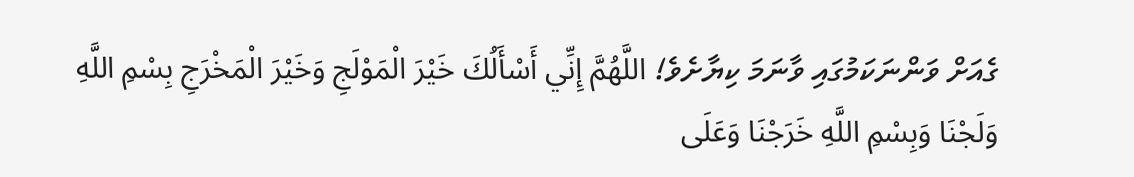ގެއަށް ވަންނަކަމުގައި ވާނަމަ ކިޔާށެވެ! اللَّهُمَّ إِنِّي أَسْأَلُكَ خَيْرَ الْمَوْلَجِ وَخَيْرَ الْمَخْرَجِ بِسْمِ اللَّهِ وَلَجْنَا وَبِسْمِ اللَّهِ خَرَجْنَا وَعَلَى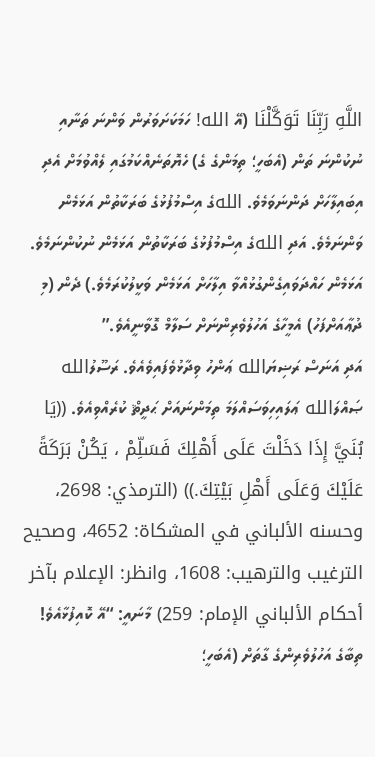اللَّهِ رَبِّنَا تَوَكَّلْنَا (އޭ الله! ހަމަކަށަވަރުން ވަންނަ ތަނާއި ނުކުންނަ ތަން (އެބަހީ؛ ތިމަންގެ ގެ) ހެޔޮތަނެއްކަމުގައި ލެއްވުމަށް އެދި އިބައިލާހަށް ދަންނަވަމެވެ. اللهގެ އިސްމުފުޅުގެ ބަރަކާތުން އަޅަމެން ވަންނަމެވެ. އަދި اللهގެ އިސްމުފުޅުގެ ބަރަކާތުން އަޅަމެން ނުކުންނަމެވެ. އަޅަމެން ހައްދަވައިގެންގުޅުއްވާ އިލާހަށް އަޅަމެން ވަކީލުކުރަމެވެ.) ދެން (މި ދުޢާއަށްފަހު) އެމީހާގެ އަހުލުވެރިންނަށް ސަލާމް ގޮވާނީއެވެ.”
އަދި އަނަސް ރަޟިޔަالله ޢަންހު ވިދާޅުވެފައިވެއެވެ. ރަސޫލުالله ޞައްލަالله ޢަލައިހިވަސައްލަމަ ތިމަންނައަށް ޙަދީޘް ކުރެއްވިއެވެ. ((يَا بُنَيَّ إِذَا دَخَلْتَ عَلَى أَهْلِكَ فَسَلِّمْ ، يَكُنْ بَرَكَةً عَلَيْكَ وَعَلَى أَهْلِ بَيْتِكَ.)) (الترمذي: 2698، وحسنه الألباني في المشكاة: 4652، وصحيح الترغيب والترهيب: 1608، وانظر: الإعلام بآخر أحكام الألباني الإمام: 259) މާނައީ: “އޭ ކޮއިފުޅާއެވެ! ތިބާގެ އަހުލުވެރިންގެ ގާތަށް (އެބަހީ؛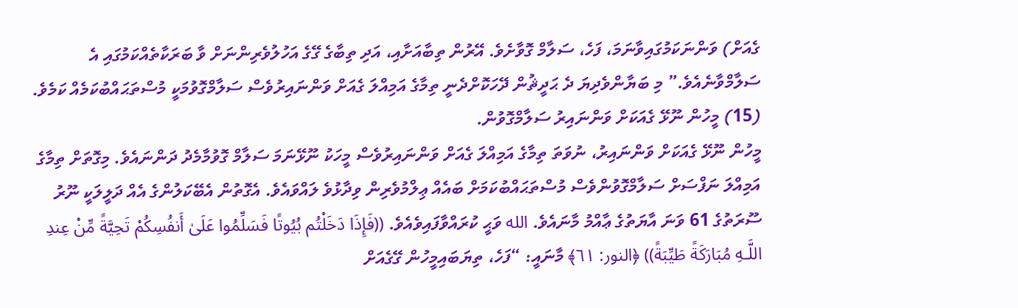ގެއަށް) ވަންނަކަމުގައިވާނަމަ، ފަހެ، ސަލާމް ގޮވާށެވެ. އޭރުން ތިބާއަށާއި، އަދި ތިބާގެ ގޭގެ އަހުލުވެރިންނަށް ވާ ބަރަކާތެއްކަމުގައި އެ ސަލާމްވާނެއެވެ.” މި ބަޔާންވެދިޔަ ދެ ޙަދީޘުން ދޭހަކޮށްދެނީ ތިމާގެ އަމިއްލަ ގެއަށް ވަންނައިރުވެސް ސަލާމްގޮވުމަކީ މުސްތަޙައްބުކަމެއް ކަމެވެ.
(15) މީހުން ނޫޅޭ ގެއަކަށް ވަންނައިރު ސަލާމްގޮވުން.
މީހުން ނޫޅޭ ގެއަކަށް ވަންނައިރު، ނުވަތަ ތިމާގެ އަމިއްލަ ގެއަށް ވަންނައިރުވެސް މީހަކު ނޫޅޭނަމަ ސަލާމް ގޮވުމާމެދު ދަންނައެވެ. މިގޮތަށް ތިމާގެ އަމިއްލަ ނަފްސަށް ސަލާމްގޮވުންވެސް މުސްތަޙައްބުކަމަށް ބައެއް ޢިލްމުވެރިން ވިދާޅުވެ ލައްވައެވެ. އެގޮތުން އެބޭކަލުންގެ އެއް ދަލީލަކީ ނޫރު ސޫރަތުގެ 61 ވަނަ އާޔަތުގެ ޢާއްމު މާނައެވެ. الله ވަޙީ ކުރައްވާފައިވެއެވެ. ((فَإِذَا دَخَلْتُم بُيُوتًا فَسَلِّمُوا عَلَىٰ أَنفُسِكُمْ تَحِيَّةً مِّنْ عِندِ اللَّـهِ مُبَارَكَةً طَيِّبَةً)) ﴿النور: ٦١﴾ މާނައީ: “ފަހެ، ތިޔަބައިމީހުން ގޭގެއަށް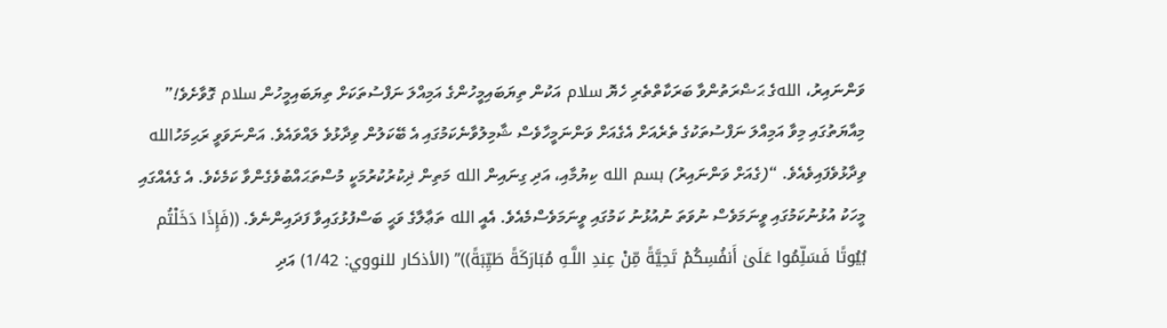ވަންނައިރު، اللهގެ ޙަޟްރަތުންވާ ބަރަކާތްތެރި ހެޔޮ سلام އަކުން ތިޔަބައިމީހުންގެ އަމިއްލަ ނަފްސުތަކަށް ތިޔަބައިމީހުން سلام ގޮވާށެވެ!” މިއާޔަތުގައި މިވާ އަމިއްލަ ނަފްސުތަކުގެ ތެރެއަށް އެގެއަށް ވަންނަމީހާވެސް ޝާމިލުވާނެކަމުގައި އެ ބޭކަލުން ވިދާޅުވެ ލައްވައެވެ. އަންނަވަވީ ރަޙިމަހުالله ވިދާޅުވެފައިވެއެވެ. “(ގެއަށް ވަންނައިރު) بسم الله ކިޔުމާއި، އަދި ގިނައިން الله މަތިން ޛިކުރުކުރުމަކީ މުސްތަޙައްބުވެގެންވާ ކަމެކެވެ. އެ ގެއެއްގައި މީހަކު އުޅުނުކަމުގައި ވީނަމަވެސް ނުވަތަ ނުއުޅުނު ކަމުގައި ވީނަމަވެސްމެއެވެ. އެއީ الله ތަޢާލާގެ ވަޙީ ބަސްފުޅުގައިވާ ފަދައިންނެވެ. ((فَإِذَا دَخَلْتُم بُيُوتًا فَسَلِّمُوا عَلَىٰ أَنفُسِكُمْ تَحِيَّةً مِّنْ عِندِ اللَّـهِ مُبَارَكَةً طَيِّبَةً))” (الأذكار للنووي: 1/42) އަދި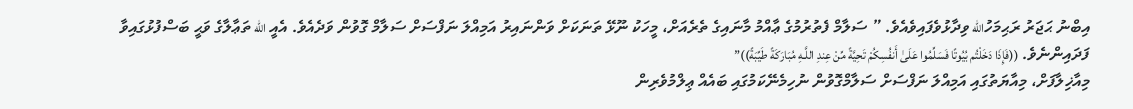އިބްނު ޙަޖަރު ރަޙިމަހުالله ވިދާޅުވެފައިވެއެވެ. ” ސަލާމް ފެތުރުމުގެ ޢާއްމު މާނައިގެ ތެރެއަށް، މީހަކު ނޫޅޭ ތަނަކަށް ވަންނައިރު އަމިއްލަ ނަފްސަށް ސަލާމް ގޮވުން ވަދެއެވެ. އެއީ الله ތަޢާލާގެ ވަޙީ ބަސްފުޅުގައިވާ ފަދައިންނެވެ. ((فَإِذَا دَخَلْتُم بُيُوتًا فَسَلِّمُوا عَلَىٰ أَنفُسِكُمْ تَحِيَّةً مِّنْ عِندِ اللَّـهِ مُبَارَكَةً طَيِّبَةً))”
މިއާޚިލާފަށް، މިއާޔަތުގައި އަމިއްލަ ނަފްސަށް ސަލާމްގޮވުން ނުހިމެނޭކަމުގައި ބައެއް ޢިލްމުވެރިން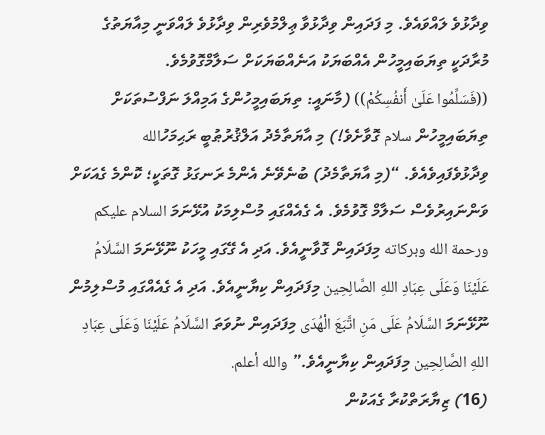ވިދާޅުވެ ލައްވައެވެ. މި ފަދައިން ވިދާޅުވާ ޢިލްމުވެރިން ވިދާޅުވެ ލައްވަނީ މިއާޔަތުގެ މުރާދަކީ ތިޔަބައިމީހުން އެއްބަޔަކު އަނެއްބަޔަކަށް ސަލާމްގޮވުމެވެ.
((فَسَلِّمُوا عَلَىٰ أَنفُسِكُمْ)) (މާނައީ: ތިޔަބައިމީހުންގެ އަމިއްލަ ނަފްސުތަކަށް ތިޔަބައިމީހުން سلام ގޮވާށެވެ!) މި އާޔަތާމެދު އަލްޤުރުޠުބީ ރަޙިމަހުالله ވިދާޅުވެފައިވެއެވެ. “(މި އާޔަތާމެދު) ބުނެވޭނެ އެންމެ ރަނގަޅު ގޮތަކީ؛ ކޮންމެ ގެއަކަށް ވަންނައިރުވެސް ސަލާމް ގޮވުމެވެ. އެ ގެއެއްގައި މުސްލިމަކު އުޅޭނަމަ السلام عليكم ورحمة الله وبركاته މިފަދައިން ގޮވާނީއެވެ. އަދި އެ ގޭގައި މީހަކު ނޫޅޭނަމަ السَّلَامُ عَلَيْنَا وَعَلَى عِبَادِ اللهِ الصَّالِحِين މިފަދައިން ކިޔާނީއެވެ. އަދި އެ ގެއެއްގައި މުސްލިމުން ނޫޅޭނަމަ السَّلَامُ عَلَى مَنِ اتَّبَعَ الْهُدَى މިފަދައިން ނުވަތަ السَّلَامُ عَلَيْنَا وَعَلَى عِبَادِ اللهِ الصَّالِحِين މިފަދައިން ކިޔާނީއެވެ.” والله أعلم.
(16) ޒިޔާރަތްކުރާ ގެއަކުން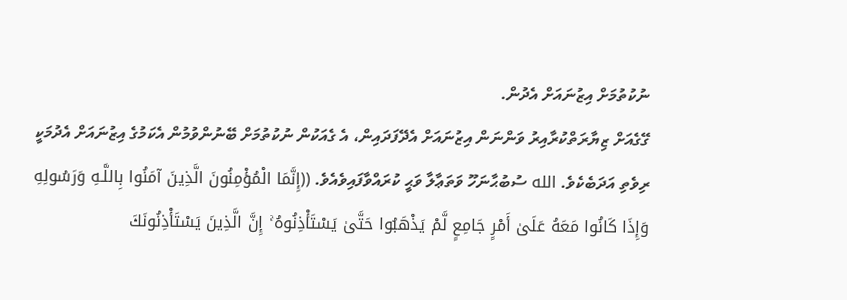ނުކުތުމަށް އިޒުނައަށް އެދުން.
ގޭގެއަށް ޒިޔާރަތްކުރާއިރު ވަންނަން އިޒުނައަށް އެދޭފަދައިން، އެ ގެއަކުން ނުކުތުމަށް ބޭނުންވުމުން އެކަމުގެ އިޒުނައަށް އެދުމަކީ ރިވެތި އަދަބެކެވެ. الله ސުބުޙާނަހޫ ވަތަޢާލާ ވަޙީ ކުރައްވާފައިވެއެވެ. ((إِنَّمَا الْمُؤْمِنُونَ الَّذِينَ آمَنُوا بِاللَّـهِ وَرَسُولِهِ وَإِذَا كَانُوا مَعَهُ عَلَىٰ أَمْرٍ جَامِعٍ لَّمْ يَذْهَبُوا حَتَّىٰ يَسْتَأْذِنُوهُ ۚ إِنَّ الَّذِينَ يَسْتَأْذِنُونَكَ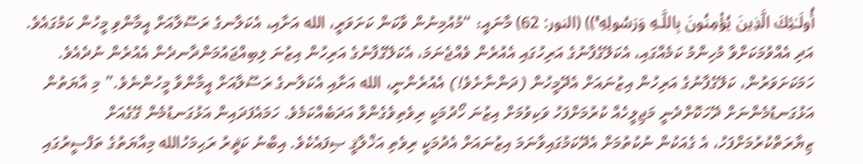أُولَـٰئِكَ الَّذِينَ يُؤْمِنُونَ بِاللَّـهِ وَرَسُولِهِ ۚ)) (النور: 62) މާނައީ: “މުއުމިނުން ވާކަން ކަށަވަރީ، الله އަށާއި، އެކަލާނގެ ރަސޫލާއަށް އީމާންވި މީހުން ކަމުގައެވެ. އަދި އެއްވުމަކަށްވާ މުހިންމު ކަމެއްގައި، އެކަލޭގެފާނުގެ އަރިހުގައި އެއުރެން ވެއްޖެނަމަ، އެކަލޭގެފާނުގެ އަރިހުން އިޒުނަ ލިބިއްޖައުމަންދާނދެން އެއުރެން ނުދެއެވެ. ހަމަކަށަވަރުން، ކަލޭގެފާނުގެ އަރިހުން އިޒުނައަށް އެދޭމީހުން (ދަންނާށެވެ!) އެއުރެންނީ، الله އަށާއި އެކަލާނގެ ރަސޫލާއަށް އީމާންވާ މީހުންނެވެ.” މި އާޔަތުން އަޅުގަނޑުމެންނަށް ދޭހަކޮށްދެނީ މަޖިލީހެއް ކުރުމަށްފަހު ވަކިވުމަށް އިޒުނަ ހޯދުމަކީ ރިވެތިވެގެންވާ އަދަބެއްކަމެވެ. ހަމައެފަދައިން އަޅުގަނޑުމެން ގޭގެއަށް ޒިޔާރަތްކުރުމަށްފަހު، އެ ގެއަކުން ނުކުތުމަށް އެދޭކަމުގައިވާނަމަ އިޒުނައަށް އެދުމަކީ ރިވެތި އަޚްލާޤީ ޞިފައެކެވެ. އިބްނު ކަޘީރު ރަޙިމަހުالله މިއާޔަތުގެ ތަފްސީރުގައި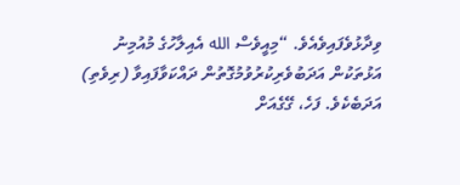ވިދާޅުވެފައިވެއެވެ. “މިއީވެސް الله އެއިލާހުގެ މުއުމިނު އަޅުތަކުން އަދަބުވެރިކުރުވުމުގޮތުން ދައްކަވާފައިވާ (ރިވެތި) އަދަބެކެވެ. ފަހެ، ގޭގެއަށް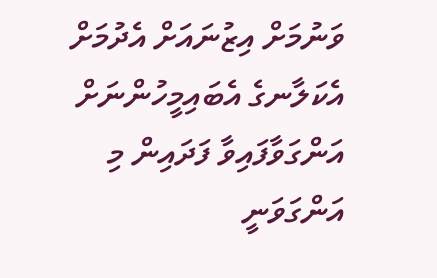ވަނުމަށް އިޒުނައަށް އެދުމަށް އެކަލާނގެ އެބައިމީހުންނަށް އަންގަވާފައިވާ ފަދައިން މި އަންގަވަނީ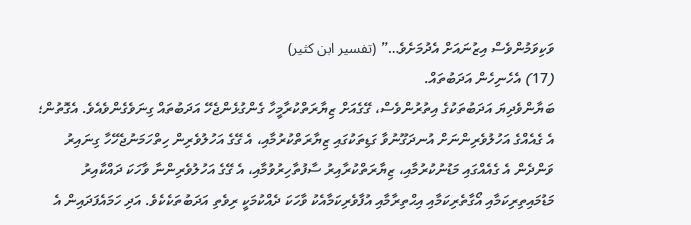ވަކިވަމުންވެސް އިޒުނައަށް އެދުމަށެވެ…” (تفسير ابن كثير)
(17) އެހެނިހެން އަދަބުތައް.
ބަޔާންވެދިޔަ އަދަބުތަކުގެ އިތުރުންވެސް، ގޭގެއަށް ޒިޔާރަތްކުރާމީހާ ގެންގުޅެންޖެހޭ އަދަބުތައް ގިނަވެގެންވެއެވެ. އެގޮތުން؛ އެ ގެއެއްގެ އަހުލުވެރިންނަށް އުނދަގޫނުވާ ގަޑިތަކުގައި ޒިޔާރަތްކުރުމާއި، އެ ގޭގެ އަހުލުވެރިން ހިތްހަމަނުޖެހޭހާ ގިނައިރު ވަންދެން އެ ގެއެއްގައި މަޑުނުކުރުމާއި، ޒިޔާރަތްކުރާއިރު ސާފުތާހިރުވުމާއި، އެ ގޭގެ އަހުލުވެރިންނާ ވާހަކަ ދައްކާއިރު މަޑުމައިތިރިކަމާއި އޯގާތެރިކަމާއި އިޙްތިރާމާއި އުފާވެރިކަމާއެކު ވާހަކަ ދެއްކުމަކީ ރިވެތި އަދަބުތަކެކެވެ. އަދި ހަމައެފަދައިން އެ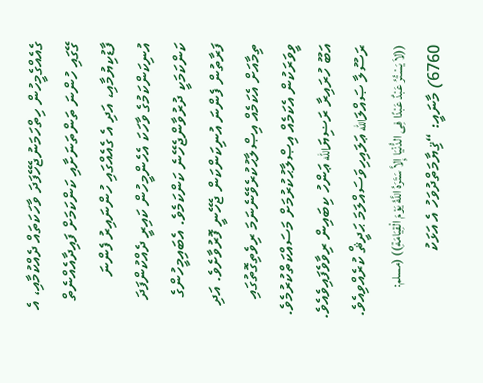ގެއެއްގެމީހުން ހިތްހަމަނުޖެހޭފަދަ ވާހަކަތައް ދެއްކުމާއި، އެ ގޭގައި ހުންނަ ތަންތަނަށާއި ކަންކަމަށް ފައިދާއެއްނެތް ފާޑުކިޔުމާއި، އަދި އެ ގެއެއްގައި ހުންނައިރު ފެންނަ އުނިކަންކަމުގެ ވާހަކަ އެހެންމީހުން ކައިރީ ދެއްކުންފަދަ ކަންކަމަކީ ދުރުވާންޖެހޭނެ ކަންކަމެވެ. އެބައިމީހުންގެ ފަރާތުން ފެންނަ އުނިކަންކަން ޖެހޭނީ ފޮރުވާށެވެ. އަދި ތިމާއަށް އެކަމެއް އިޞްލާޙުކުރެވޭނެނަމަ ރިވެތިގޮތުގައި ވީވަރަކުން އެކަމެއް އިޞްލާޙުކުރުމަށް މަސައްކަތްކުރުމެވެ. އަބޫ ހުރައިރާ ރަޟިޔަالله ޢަންހު ކިބައިން ރިވާވެފައިވެއެވެ. ރަސޫލާ ޞައްލަالله ޢަލައިހިވަސައްލަމަ ޙަދީޘް ކުރެއްވިއެވެ. ((لاَ يَسْتُرُ عَبْدٌ عَبْدًا فِى الدُّنْيَا إِلاَّ سَتَرَهُ اللَّهُ يَوْمَ الْقِيَامَةِ)) (مسلم: 6760) މާނައީ: “ޤިޔާމަތްދުވަހު އެ އަޅަކު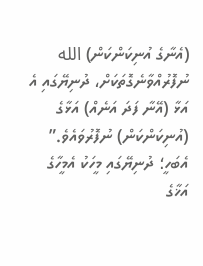(އެނާގެ އުނިކަންކަން) الله ނުފޮރުއްވާނެގޮތަކަށް، ދުނިޔޭގައި އެ އަޅާ (އޭނާ ފަދަ އަނެއް) އަޅާގެ (އުނިކަންކަން) ނުފޮރުވައެވެ.” އެބަހީ؛ ދުނިޔޭގައި މީހަކު އެމީހާގެ އަޚާގެ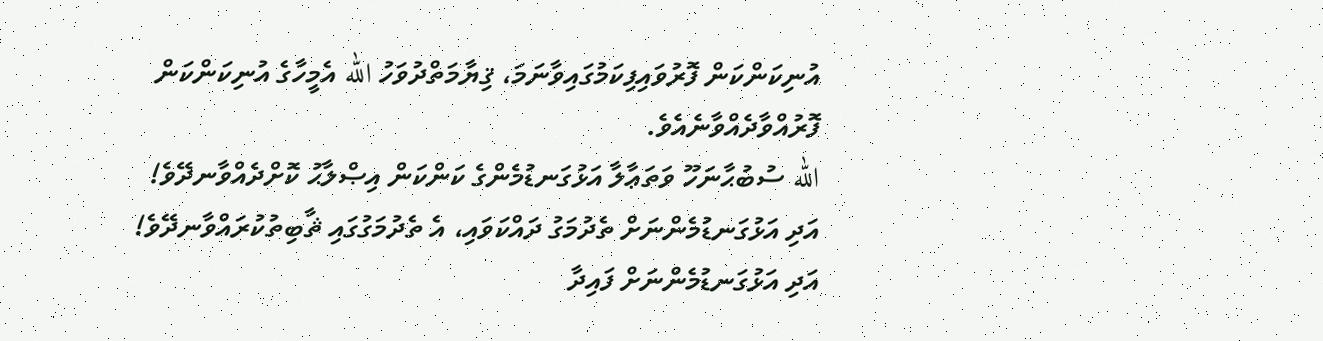އުނިކަންކަން ފޮރުވައިފިކަމުގައިވާނަމަ، ޤިޔާމަތްދުވަހު الله އެމީހާގެ އުނިކަންކަން ފޮރުއްވާދެއްވާނެއެވެ.
الله ސުބުޙާނަހޫ ވަތަޢާލާ އަޅުގަނޑުމެންގެ ކަންކަން އިޞްލާޙު ކޮށްދެއްވާނދޭވެ! އަދި އަޅުގަނޑުމެންނަށް ތެދުމަގު ދައްކަވައި، އެ ތެދުމަގުގައި ޘާބިތުކުރައްވާނދޭވެ! އަދި އަޅުގަނޑުމެންނަށް ފައިދާ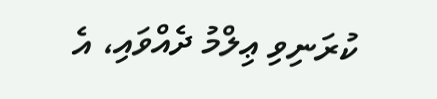ކުރަނިވި ޢިލްމު ދެއްވައި، އެ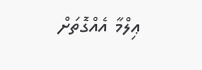ޢިލްމާ އެއްގޮތަށް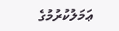ޢަމަލުކުރުމުގެ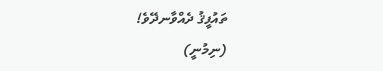ތައުފީޤު ދެއްވާނދޭވެ!
(ނިމުނީ)